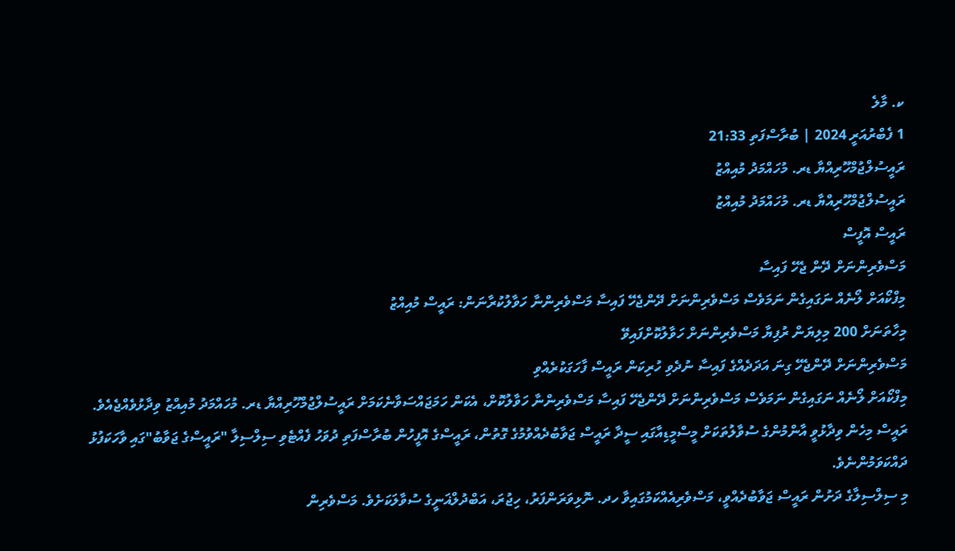ކ. މާލެ
1 ފެބްރުއަރީ 2024 | ބުރާސްފަތި 21:33
ރައީސުލްޖުމްހޫރިއްޔާ ޑރ. މުހައްމަދު މުއިއްޒު
ރައީސުލްޖުމްހޫރިއްޔާ ޑރ. މުހައްމަދު މުއިއްޒު
ރައީސް އޮފީސް
މަސްވެރިންނަށް ދޭން ޖެހޭ ފައިސާ
މިފްކޯއަށް ލޯނެއް ނަގައިގެން ނަމަވެސް މަސްވެރިންނަށް ދޭންޖެހޭ ފައިސާ މަސްވެރިންނާ ހަވާލުކުރާނަން: ރައީސް މުއިއްޒު
މިހާތަނަށް 200 މިލިޔަން ރުފިޔާ މަސްވެރިންނަށް ހަވާލުކޮށްފައިވޭ
މަސްވެރިންނަށް ދޭންޖެހޭ ގިނަ އަދަދެއްގެ ފައިސާ ނުދެވި ހުރިކަން ރައީސް ފާހަގަކުރެއްވި
މިފްކޯއަށް ލޯނެއް ނަގައިގެން ނަމަވެސް މަސްވެރިންނަށް ދޭންޖެހޭ ފައިސާ މަސްވެރިންނާ ހަވާލުކޮށް، އެކަން ހަމަޖައްސަވާނެކަމަށް ރައީސުލްޖުމްހޫރިއްޔާ ޑރ. މުހައްމަދު މުއިއްޒު ވިދާޅުވެއްޖެއެވެ.
ރައީސް މިހެން ވިދާޅުވީ އާންމުންގެ ސުވާލުތަކަށް މީސްމީޑިއާގައި ސީދާ ރައީސް ޖަވާބުދެއްވުމުގެ ގޮތުން، ރައީސްގެ އޮފީހުން ބުރާސްފަތި ދުވަހު ފެއްޓެވި ސިލްސިލާ "ރައީސްގެ ޖަވާބު"ގައި ވާހަކަފުޅު ދައްކަވަމުންނެވެ.
މި ސިލްސިލާގެ ދަށުން ރައީސް ޖަވާބުދެއްވީ، މަސްވެރިއެއްކަމުގައިވާ ހދ. ނޮޅިވަރަންފަރު، ހިޖުރަ، އަބްދުލްޣަނީގެ ސުވާލަކަށެވެ. މަސްވެރިން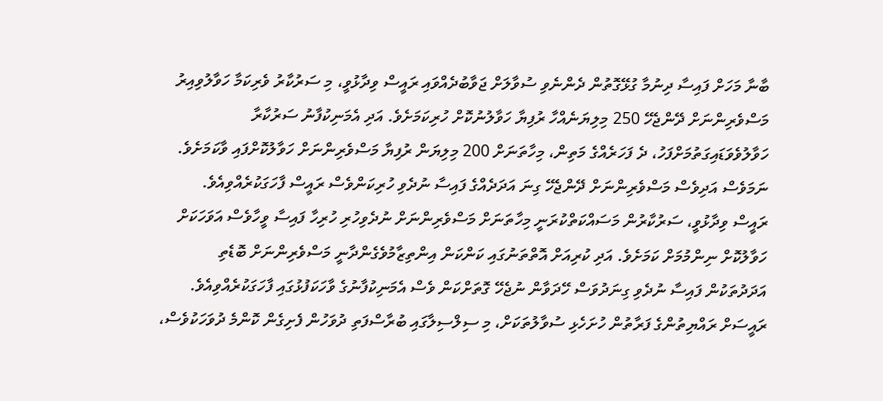ބާނާ މަހަށް ފައިސާ ދިނުމާ ގުޅޭގޮތުން ދެންނެވި ސުވާލަށް ޖަވާބުދެއްވައި ރައީސް ވިދާޅުވީ، މި ސަރުކާރު ވެރިކަމާ ހަވާލުވިއިރު މަސްވެރިންނަށް ދޭންޖެހޭ 250 މިލިޔަނެއްހާ ރުފިޔާ ހަވާލުނުކޮށް ހުރިކަމަށެވެ. އަދި އެމަނިކުފާނު ސަރުކާރާ ހަވާލުވެވަޑައިގަތުމަށްފަހު، ދެ ފަހަރެއްގެ މަތިން، މިހާތަނަށް 200 މިލިޔަން ރުފިޔާ މަސްވެރިންނަށް ހަވާލުކޮށްފައި ވާކަމަށެވެ. ނަމަވެސް އަދިވެސް މަސްވެރިންނަށް ދޭންޖެހޭ ގިނަ އަދަދެއްގެ ފައިސާ ނުދެވި ހުރިކަންވެސް ރައީސް ފާހަގަކުރެއްވިއެވެ.
ރައީސް ވިދާޅުވީ، ސަރުކާރުން މަސައްކަތްކުރަނީ މިހާތަނަށް މަސްވެރިންނަށް ނުދެވިހުރި ހުރިހާ ފައިސާ ވީހާވެސް އަވަހަކަށް ހަވާލުކޮށް ނިންމުމަށް ކަމަށެވެ. އަދި ކުރިއަށް އޮތްތަނުގައި ކަންކަން އިންތިޒާމުވެގެންދާނީ މަސްވެރިންނަށް ބޮޑެތި އަދަދުތަކުން ފައިސާ ނުދެވި ގިނަދުވަސް ހޭދަވާން ނުޖެހޭ ގޮތަށްކަން ވެސް އެމަނިކުފާނުގެ ވާހަކަފުޅުގައި ފާހަގަކުރެއްވިއެވެ.
ރައީސަށް ރައްޔިތުންގެ ފަރާތުން ހުށަހެޅި ސުވާލުތަކަށް، މި ސިލްސިލާގައި ބުރާސްފަތި ދުވަހުން ފެށިގެން ކޮންމެ ދުވަހަކުވެސް،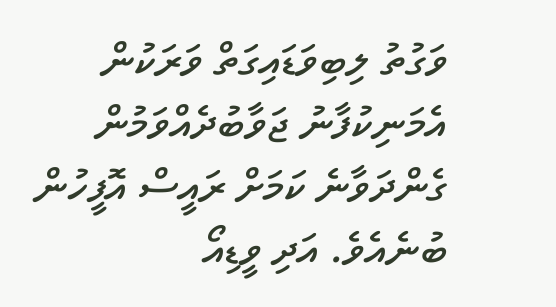ވަގުތު ލިބިވަޑައިގަތް ވަރަކުން އެމަނިކުފާނު ޖަވާބުދެއްވަމުން ގެންދަވާނެ ކަމަށް ރައީސް އޮފީހުން ބުނެއެވެ. އަދި ވީޑިއޯ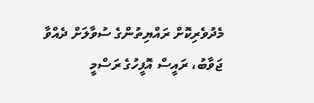މެދުވެރިކޮށް ރައްޔިތުންގެ ސުވާލަށް ދެއްވާ ޖަވާބު، ރައީސް އޮފީހުގެ ރަސްމީ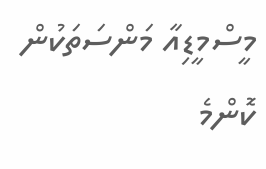މީސްމީޑިއާ މަންސަތަކުން ކޮންމެ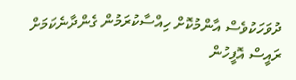ދުވަހަކުވެސް އާންމުކޮށް ހިއްސާކުރަމުން ގެންދާނެކަމަށް ރައީސް އޮފީހުން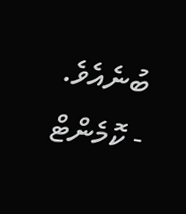ބުނެއެވެ.
- ކޮމެންޓް